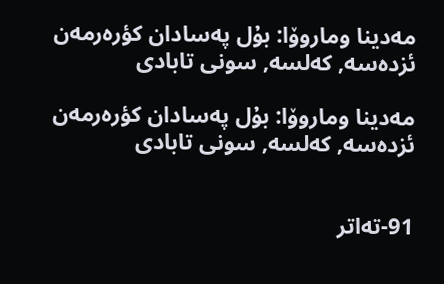مەدينا وماروۆا: بۇل پەسادان كؤرەرمەن ئزدەسە, كەلسە, سونى تابادى

مەدينا وماروۆا: بۇل پەسادان كؤرەرمەن ئزدەسە, كەلسە, سونى تابادى


91-تەاتر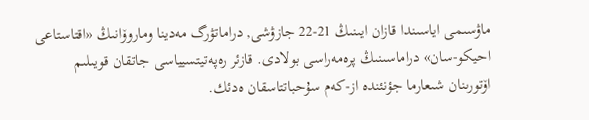ماۋسىمى اياسىندا قازان ايىنىڭ 21-22 جازۋشى, دراماتۋرگ مەدينا وماروۆانىڭ «اقتاستاعى احيكو-سان» دراماسىنىڭ پرەمەراسى بولادى. قازئر رەپەتيتسيياسى جاتقان قويىلىم اۆتورىنان شىعارما جؤنئندە از-كەم سۇحباتتاسقان ەدئك.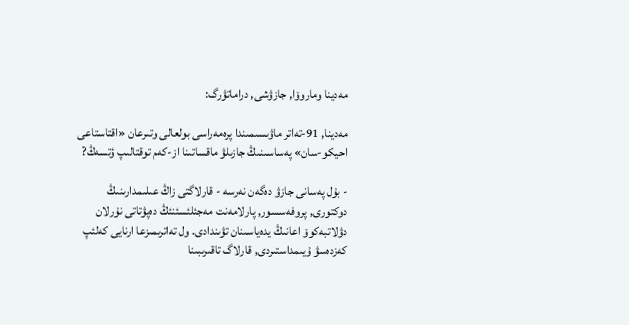مەدينا وماروۆا, جازۋشى, دراماتۋرگ:

مەدينا, 91-تەاتر ماۋىسىمىندا پرەمەراسى بولعالى وتىرعان «اقتاستاعى احيكو-سان» پەساسىنىڭ جازىلۋ ماقساتىنا از-كەم توقتالىپ ؤتسەڭ?

- بۇل پەسانى جازۋ دەگەن نەرسە - قارلاگتى زاڭ عىلىمدارىنىڭ دوكتورى, پروفەسسور, پارلامەنت مەجئلئسئنئڭ دەپۋتاتى نۇرلان دۋلاتبەكوۆ اعانىڭ يدەياسىنان تۋىندادى. ول تەاترىمىزعا ارنايى كەلئپ كەزدەسۋ ۇيىمداستىردى, قارلاگ تاقىرىبىنا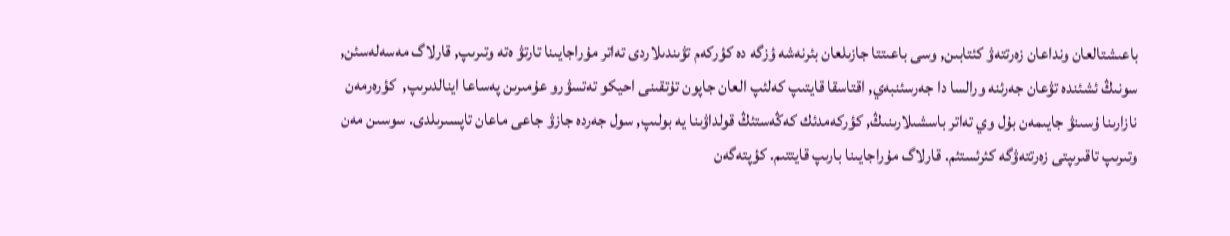باعىشتالعان ونداعان زەرتتەۋ كئتابىن, وسى باعىتتا جازىلعان بئرنەشە ؤزگە دە كؤركەم تۋىندىلاردى تەاتر مۇراجايىنا تارتۋ ەتە وتىرىپ, قارلاگ مەسەلەسئن, سونىڭ ئشئندە تۋعان جەرئنە ورالسا دا جەرسئنبەي, اقتاسقا قايتىپ كەلئپ العان جاپون تۇتقىنى احيكو تەتسۋرو عۇمىرىن پەساعا اينالدىرىپ,  كؤرەرمەن نازارىنا ۇسىنۋ جايىمەن بۇل وي تەاتر باسشىلارىنىڭ, كؤركەمدئك كەڭەستئڭ قولداۋىنا يە بولىپ, سول جەردە جازۋ جاعى ماعان تاپسىرىلدى. سوسىن مەن وتىرىپ تاقىرىپتى زەرتتەۋگە كئرئستئم. قارلاگ مۇراجايىنا بارىپ قايتتىم. كؤپتەگەن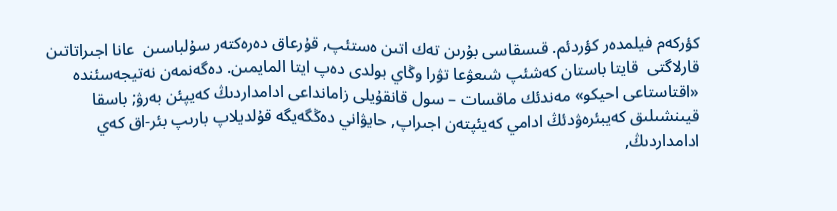كؤركەم فيلمدەر كؤردئم. قىسقاسى بۇرىن تەك اتىن ەستئپ, قۇرعاق دەرەكتەر سۇلباسىن  عانا اجىراتاتىن قارلاگتى  قايتا باستان كەشئپ شىعۋعا تۋرا وڭاي بولدى دەپ ايتا المايمىن. دەگەنمەن نەتيجەسئندە «اقتاستاعى احيكو» مەندئك ماقسات – سول قانقۇيلى زامانداعى ادامداردىڭ كەيپئن بەرۋ; باسقا قيىنشىلىق كەيبئرەۋدئڭ ادامي كەيئپتەن اجىراپ, حايۋاني دەڭگەيگە قۇلديلاپ بارىپ بئر-اق كەي ادامداردىڭ,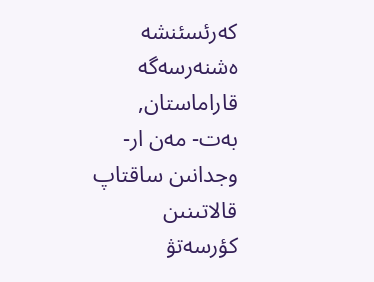كەرئسئنشە ەشنەرسەگە قاراماستان, بەت- مەن ار-وجدانىن ساقتاپ قالاتىنىن كؤرسەتۋ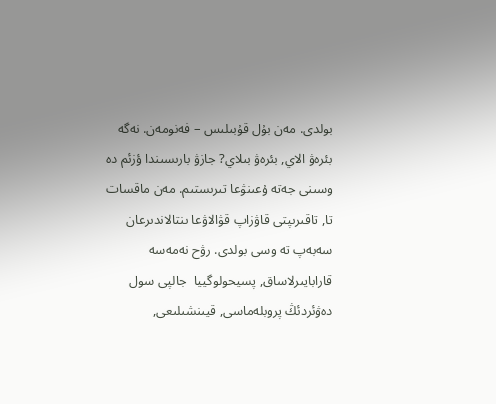بولدى. مەن بۇل قۇبىلىس – فەنومەن. نەگە بئرەۋ الاي, بئرەۋ بىلاي? جازۋ بارىسىندا ؤزئم دە وسىنى جەتە ۇعىنۋعا تىرىستىم. مەن ماقسات تا, تاقىرىپتى قاۋزاپ قۋالاۋعا ىنتالاندىرعان سەبەپ تە وسى بولدى. رۋح نەمەسە قارابايىرلاساق, پسيحولوگييا  جالپى سول دەۋئردئڭ پروبلەماسى, قيىنشىلىعى,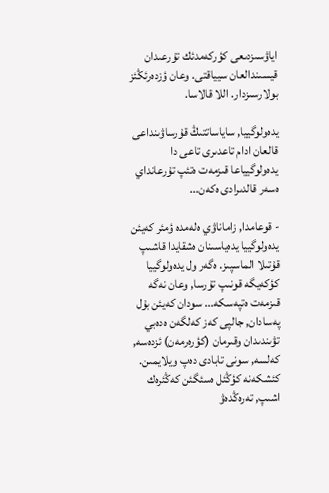اياۋسىزدىعى كؤركەمدئك تۇرعىدان قيسىندالعان سيياقتى. وعان ؤزدەرئڭئز بولارسىزدار. اللا قالاسا.

يدەولوگييا, ساياساتتىڭ قۇرساۋىنداعى قالعان ادام تاعدىرى تاعى دا يدەولوگيياعا قىزمەت ەتئپ تۇرعانداي ەسەر قالدىرادى ەكەن...

- قوعامدا, زاماناۋي ەلەمدە ؤمئر كەيئن يدەولوگييا يدەياسىنان ەشقايدا قاشىپ قۇتىلا الماسپىز. ەگەر ول يدەولوگييا كؤكەيگە قونىپ تۇرسا, وعان نەگە قىزمەت ەتپەسكە... سودان كەيئن بۇل پەسادان, جالپى كەز كەلگەن ەدەبي تۋىندىدان وقىرمان (كؤرەرمەن) ئزدەسە, كەلسە, سونى تابادى دەپ ويلايمىن. كئشكەنە كؤڭئل ەسئگئن كەڭئرەك اشىپ, تەرەڭدەۋ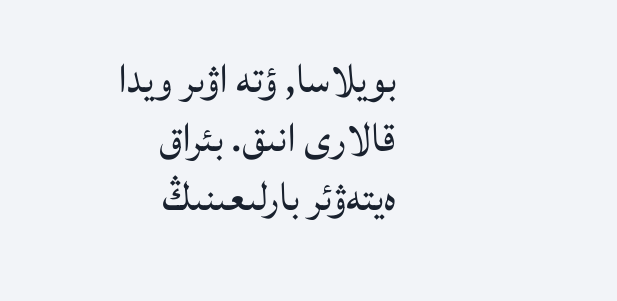بويلاسا, ؤتە اۋىر ويدا قالارى انىق. بئراق ەيتەۋئر بارلىعىنىڭ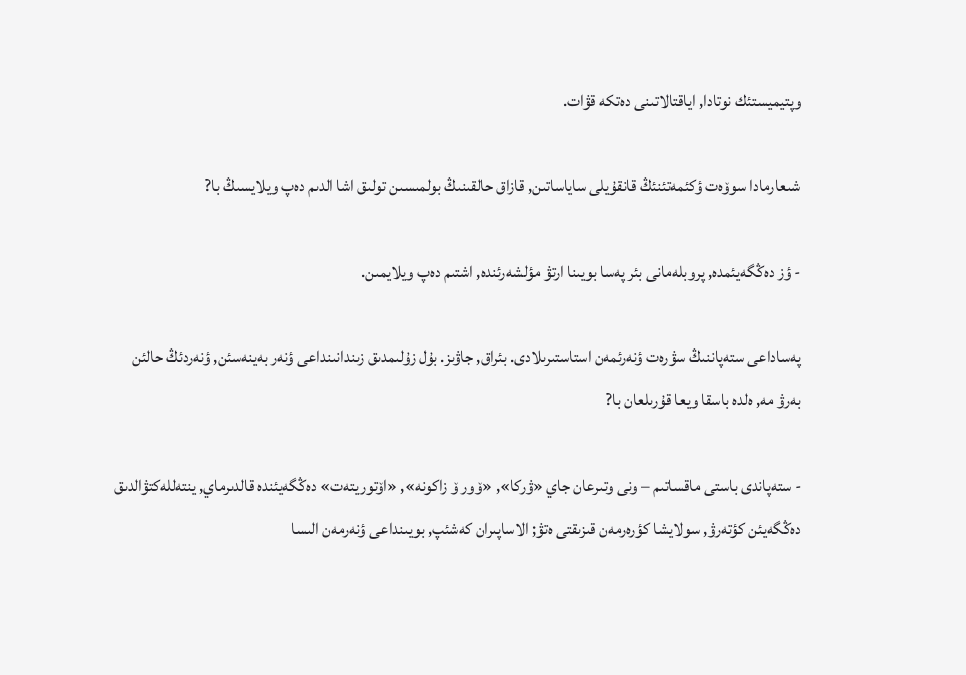وپتيميستئك نوتادا, اياقتالاتىنى دەتكە قۋات.

شىعارمادا سوۆەت ؤكئمەتئنئڭ قانقۇيلى ساياساتىن, قازاق حالقىنىڭ بولمىسىن تولىق اشا الدىم دەپ ويلايسىڭ با?

- ؤز دەڭگەيئمدە, پروبلەمانى بئر پەسا بويىنا ارتۋ مؤلشەرئندە, اشتىم دەپ ويلايمىن.

پەساداعى ستەپاننىڭ سۋرەت ؤنەرئمەن استاستىرىلادى. بئراق, جاۋىز. بۇل زۇلىمدىق زىندانىنداعى ؤنەر بەينەسئن, ؤنەردئڭ حالئن بەرۋ مە, ەلدە باسقا ويعا قۇرىلعان با?

- ستەپاندى باستى ماقساتىم – ونى وتىرعان جاي «ۋركا», «ۆور ۆ زاكونە», «اۆتوريتەت» دەڭگەيئندە قالدىرماي, ينتەللەكتۋالدىق دەڭگەيئن كؤتەرۋ, سولايشا كؤرەرمەن قىزىقتى ەتۋ; الاساپىران كەشئپ, بويىنداعى ؤنەرمەن الىسا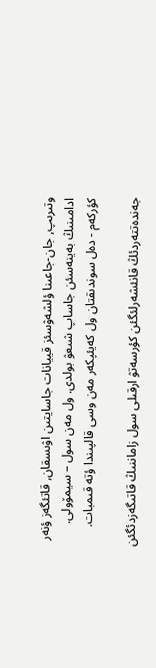وتىرىپ, جان-جاعىنا ؤلشەۋسئز قييانات جاسايتىن اۋىسقان, قاتئگەز ؤنەر ادامىنىڭ بەينەسئن جاساپ شىعۋ بولدى. ول مەن سول – سيمۆولى. كؤركەم - دەل سوندىقتان ول كەيئپكەر مەن وسى قالپىندا ؤتە قىمبات.

جەندەتتەردئڭ قانئشەرلئگئن كؤرسەتۋ ارقىلى سول زاماننىڭ قاتىگەزدئگئن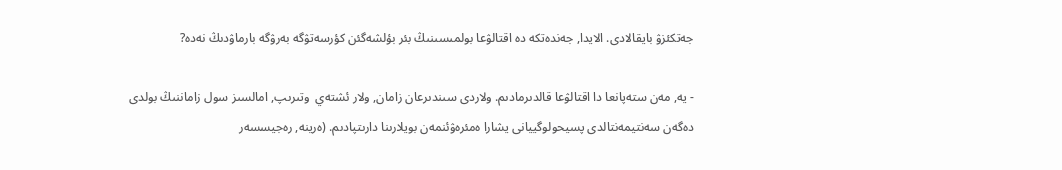جەتكئزۋ بايقالادى. الايدا, جەندەتكە دە اقتالۋعا بولمىسىنىڭ بئر بؤلشەگئن كؤرسەتۋگە بەرۋگە بارماۋدىڭ نەدە?

- يە, مەن ستەپانعا دا اقتالۋعا قالدىرمادىم. ولاردى سىندىرعان زامان, ولار ئشتەي  وتىرىپ, امالسىز سول زاماننىڭ بولدى دەگەن سەنتيمەنتالدى پسيحولوگييانى يشارا ەمئرەۋئنمەن بويلارىنا دارىتپادىم. (ەرينە, رەجيسسەر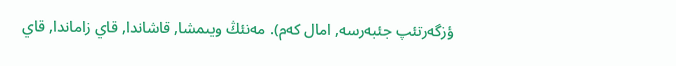ؤزگەرتئپ جئبەرسە, امال كەم). مەنئڭ ويىمشا, قاشاندا, قاي زاماندا, قاي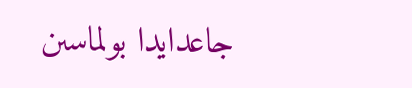جاعدايدا بولماسىن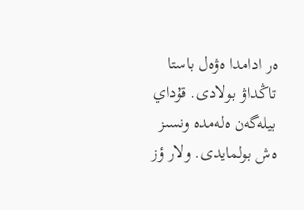ەر ادامدا ەۋەل باستا تاڭداۋ بولادى. قۇداي بيلەگەن ەلەمدە ونسىز ەش بولمايدى. ولار ؤز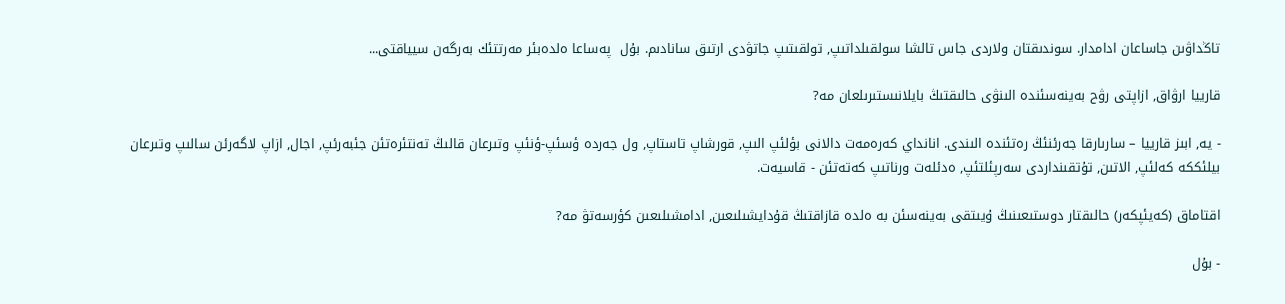تاڭداۋىن جاساعان ادامدار. سوندىقتان ولاردى جاس تالشا سولقىلداتىپ, تولقىتىپ جاتۋدى ارتىق سانادىم. بۇل  پەساعا ەلدەبئر مەرتتئك بەرگەن سيياقتى...

قارييا ارۋاق, ازاپتى رۋح بەينەسئندە الىنۋى حالىقتىڭ بايلانىستىرىلعان مە?

- يە, ابىز قارييا – سارىارقا جەرئنئڭ رەتئندە الىندى. انانداي كەرەمەت دالانى بؤلئپ الىپ, قورشاپ تاستاپ, ول جەردە ؤسئپ-ؤنئپ وتىرعان قالىڭ تەنتئرەتئن جئبەرئپ, اجال, ازاپ لاگەرئن سالىپ وتىرعان بيلئككە كەلئپ, الاتىن, تۇتقىنداردى سەرپئلتئپ, ەدئلەت ورناتىپ كەتەتئن - قاسيەت.

اقتاماق (كەيئپكەر) حالىقتار دوستىعىنىڭ ۇيىتقى بەينەسئن بە ەلدە قازاقتىڭ قۇدايشىلىعىن, ادامشىلىعىن كؤرسەتۋ مە?

- بۇل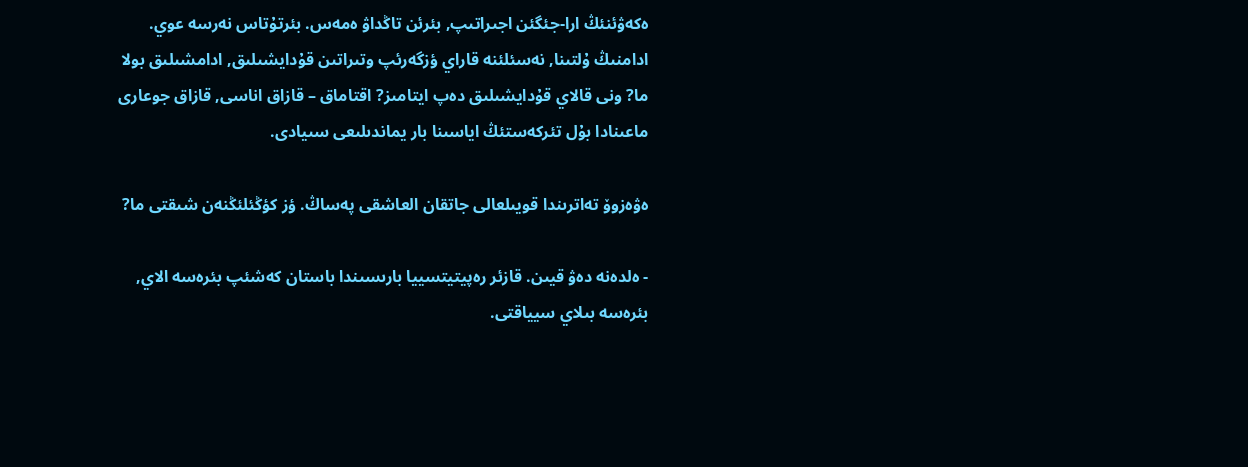ەكەۋئنئڭ ارا-جئگئن اجىراتىپ, بئرئن تاڭداۋ ەمەس. بئرتۇتاس نەرسە عوي. ادامنىڭ ۇلتىنا, نەسئلئنە قاراي ؤزگەرئپ وتىراتىن قۇدايشىلىق, ادامشىلىق بولا ما? ونى قالاي قۇدايشىلىق دەپ ايتامىز? اقتاماق – قازاق اناسى, قازاق جوعارى ماعىنادا بۇل تئركەستئڭ اياسىنا بار يماندىلىعى سىيادى.

ەۋەزوۆ تەاترىندا قويىلعالى جاتقان العاشقى پەساڭ. ؤز كؤڭئلئڭنەن شىقتى ما?

- ەلدەنە دەۋ قيىن. قازئر رەپيتيتسييا بارىسىندا باستان كەشئپ بئرەسە الاي, بئرەسە بىلاي سيياقتى.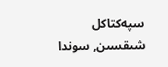سپەكتاكل شىقسىن, سوندا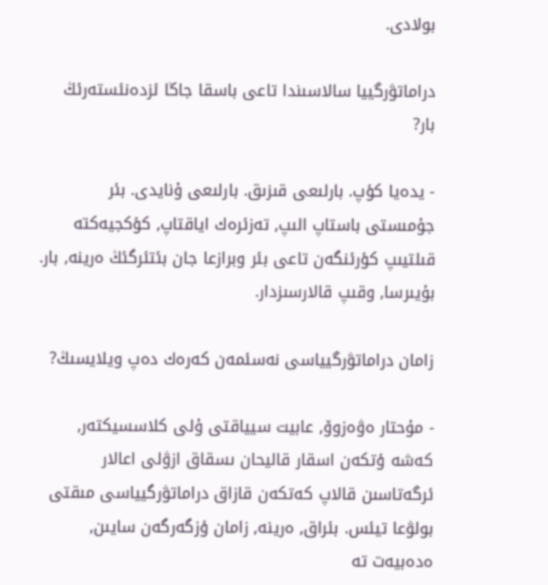بولادى.

دراماتۋرگييا سالاسىندا تاعى باسقا جاڭا ئزدەنئستەرئڭ بار?

- يدەيا كؤپ. بارلىعى قىزىق. بارلىعى ۇنايدى. بئر جۇمىستى باستاپ الىپ, تەزئرەك اياقتاپ, كؤكجيەكتە قىلتيىپ كؤرئنگەن تاعى بئر وبرازعا جان بئتئرگئڭ ەرينە, بار. بۇيىرسا, وقىپ قالارسىزدار.

زامان دراماتۋرگيياسى نەسئمەن كەرەك دەپ ويلايسىڭ?

- مۇحتار ەۋەزوۆ, عابيت سيياقتى ۇلى كلاسسيكتەر, كەشە ؤتكەن اسقار قاليحان ىسقاق ازۋلى اعالار ئرگەتاسىن قالاپ كەتكەن قازاق دراماتۋرگيياسى مىقتى بولۋعا تيئس. بئراق, ەرينە, زامان ؤزگەرگەن سايىن, ەدەبيەت تە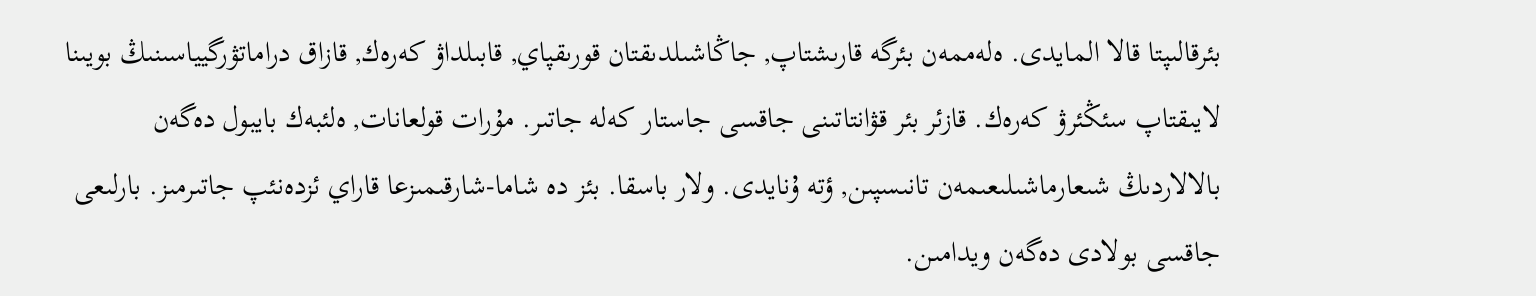بئرقالىپتا قالا المايدى. ەلەممەن بئرگە قارىشتاپ, جاڭاشىلدىقتان قورىقپاي, قابىلداۋ كەرەك, قازاق دراماتۋرگيياسىنىڭ بويىنا لايىقتاپ سئڭئرۋ كەرەك. قازئر بئر قۋانتاتىنى جاقسى جاستار كەلە جاتىر. مۇرات قولعانات, ەلئبەك بايبول دەگەن بالالاردىڭ شىعارماشىلىعىمەن تانىسپىن, ؤتە ۇنايدى. ولار باسقا. بئز دە شاما-شارقىمىزعا قاراي ئزدەنئپ جاتىرمىز. بارلىعى جاقسى بولادى دەگەن ويدامىن.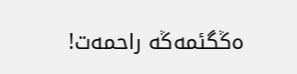ەڭگئمەڭە راحمەت!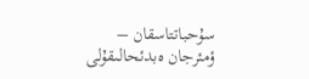سۇحباتتاسقان – ؤمئرجان ەبدئحالىقۇلى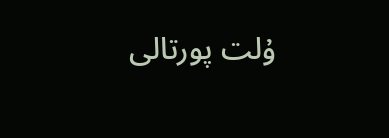ۇلت پورتالى